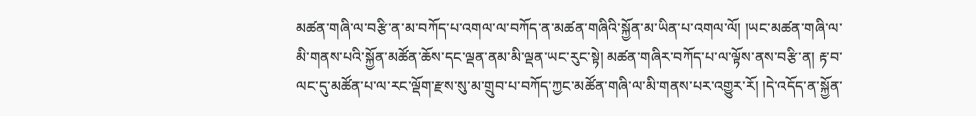མཚན་གཞི་ལ་བརྩི་ན་མ་བཀོད་པ་འགལ་ལ་བཀོད་ན་མཚན་གཞིའི་སྐྱོན་མ་ཡིན་པ་འགལ་ལོ། །ཡང་མཚན་གཞི་ལ་མི་གནས་པའི་སྐྱོན་མཚོན་ཆོས་དང་ལྡན་ནམ་མི་ལྡན་ཡང་རུང་སྟེ། མཚན་གཞིར་བཀོད་པ་ལ་ལྟོས་ནས་བརྩི་ན། རྟ་བ་ལང་དུ་མཚོན་པ་ལ་རང་ལྡོག་རྫས་སུ་མ་གྲུབ་པ་བཀོད་ཀྱང་མཚོན་གཞི་ལ་མི་གནས་པར་འགྱུར་རོ། །དེ་འདོད་ན་སྐྱོན་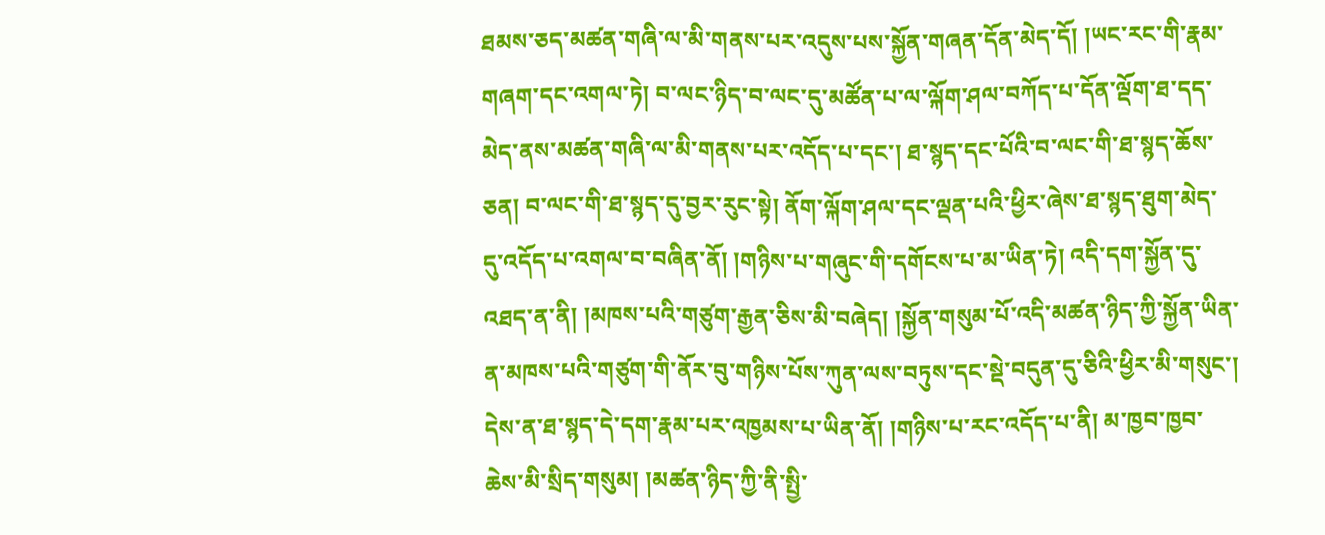ཐམས་ཅད་མཚན་གཞི་ལ་མི་གནས་པར་འདུས་པས་སྐྱོན་གཞན་དོན་མེད་དོ། །ཡང་རང་གི་རྣམ་གཞག་དང་འགལ་ཏེ། བ་ལང་ཉིད་བ་ལང་དུ་མཚོན་པ་ལ་ལྐོག་ཤལ་བཀོད་པ་དོན་ལྡོག་ཐ་དད་མེད་ནས་མཚན་གཞི་ལ་མི་གནས་པར་འདོད་པ་དང་། ཐ་སྙད་དང་པོའི་བ་ལང་གི་ཐ་སྙད་ཆོས་ཅན། བ་ལང་གི་ཐ་སྙད་དུ་བྱར་རུང་སྟེ། ནོག་ལྐོག་ཤལ་དང་ལྡན་པའི་ཕྱིར་ཞེས་ཐ་སྙད་ཐུག་མེད་དུ་འདོད་པ་འགལ་བ་བཞིན་ནོ། །གཉིས་པ་གཞུང་གི་དགོངས་པ་མ་ཡིན་ཏེ། འདི་དག་སྐྱོན་དུ་འཐད་ན་ནི། །མཁས་པའི་གཙུག་རྒྱན་ཅིས་མི་བཞེད། །སྐྱོན་གསུམ་པོ་འདི་མཚན་ཉིད་ཀྱི་སྐྱོན་ཡིན་ན་མཁས་པའི་གཙུག་གི་ནོར་བུ་གཉིས་པོས་ཀུན་ལས་བཏུས་དང་སྡེ་བདུན་དུ་ཅིའི་ཕྱིར་མི་གསུང་། དེས་ན་ཐ་སྙད་དེ་དག་རྣམ་པར་འཁྱམས་པ་ཡིན་ནོ། །གཉིས་པ་རང་འདོད་པ་ནི། མ་ཁྱབ་ཁྱབ་ཆེས་མི་སྲིད་གསུམ། །མཚན་ཉིད་ཀྱི་ནི་སྤྱི་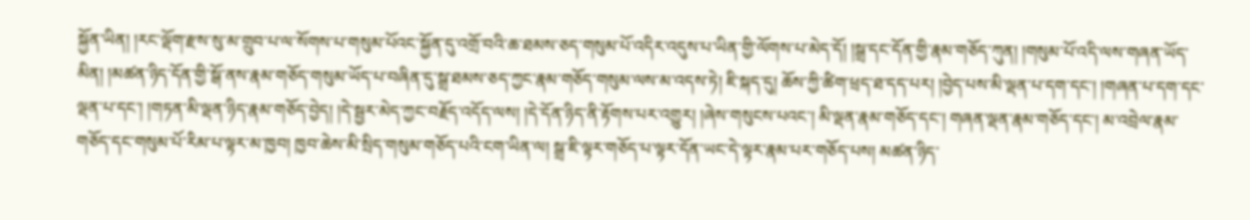སྐྱོན་ཡིན། །རང་ལྡོག་རྫས་སུ་མ་གྲུབ་པ་ལ་སོགས་པ་གསུམ་པོའང་སྐྱོན་དུ་འགྲོ་བའི་ཆ་ཐམས་ཅད་གསུམ་པོ་འདིར་འདུས་པ་ཡིན་གྱི་ལོགས་པ་མེད་དོ། །སྒྲ་དང་དོན་གྱི་རྣམ་གཅོད་ཀུན། །གསུམ་པོ་འདི་ལས་གཞན་ཡོད་མིན། །མཚན་ཉིད་དོན་གྱི་སྒོ་ནས་རྣམ་གཅོད་གསུམ་ཡོད་པ་བཞིན་དུ་སྒྲ་ཐམས་ཅད་ཀྱང་རྣམ་གཅོད་གསུམ་ལས་མ་འདས་ཏེ། ཇི་སྐད་དུ། ཆོས་ཀྱི་ཚིག་ཕྲད་ཐ་དད་པར། །བྱེད་པས་མི་ལྡན་པ་དག་དང་། །གཞན་པ་དག་དང་ལྡན་པ་དང་། །གཏན་མི་ལྡན་ཉིད་རྣམ་གཅོད་བྱེད། །དེ་སྦྱར་མེད་ཀྱང་བརྗོད་འདོད་ལས། །དེ་དོན་ཉིད་ནི་རྟོགས་པར་འགྱུར། །ཞེས་གསུངས་པའང་། མི་ལྡན་རྣམ་གཅོད་དང་། གཞན་ལྡན་རྣམ་གཅོད་དང་། མ་འབྲེལ་རྣམ་གཅོད་དང་གསུམ་པོ་རིམ་པ་ལྟར་མ་ཁྱབ། ཁྱབ་ཆེས་མི་སྲིད་གསུམ་གཅོད་པའི་ངག་ཡིན་ལ། སྒྲ་ཇི་ལྟར་གཅོད་པ་ལྟར་དོན་ཡང་དེ་ལྟར་རྣམ་པར་གཅོད་པས། མཚན་ཉིད་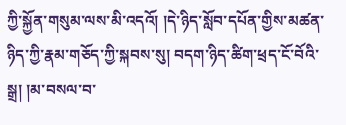ཀྱི་སྐྱོན་གསུམ་ལས་མི་འདའོ། །དེ་ཉིད་སློབ་དཔོན་གྱིས་མཚན་ཉིད་ཀྱི་རྣམ་གཅོད་ཀྱི་སྐབས་སུ། བདག་ཉིད་ཚིག་ཕྲད་ངོ་བོའི་སྒྲ། །མ་བསལ་བ་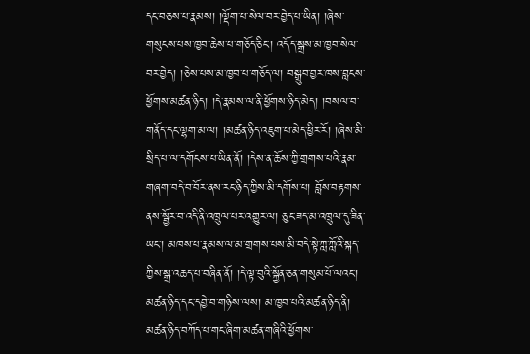དང་བཅས་པ་རྣམས། །ལྡོག་པ་སེལ་བར་བྱེད་པ་ཡིན། །ཞེས་གསུངས་པས་ཁྱབ་ཆེས་པ་གཅོད་ཅིང་། འདོད་སྒྲས་མ་ཁྱབ་སེལ་བར་བྱེད། །ཅེས་པས་མ་ཁྱབ་པ་གཅོད་ལ། བསྒྲུབ་བྱར་ཁས་བླངས་ཕྱོགས་མཚན་ཉིད། །དེ་རྣམས་ལ་ནི་ཕྱོགས་ཉིད་མེད། །བསལ་བ་གནོད་དང་ལྷག་མ་ལ། །མཚན་ཉིད་འཇུག་པ་མེད་ཕྱིར་རོ། །ཞེས་མི་སྲིད་པ་ལ་དགོངས་པ་ཡིན་ནོ། །དེས་ན་ཆོས་ཀྱི་གྲགས་པའི་རྣམ་གཞག་བདེ་བ་བོར་ནས་རང་ཉིད་ཀྱིས་མི་དགོས་པ། བློས་བརྟགས་ནས་སྦྱོར་བ་འདི་ནི་འཁྲུལ་པར་འགྱུར་ལ། ཅུང་ཟད་མ་འཁྲུལ་དུ་ཟིན་ཡང་། མཁས་པ་རྣམས་ལ་མ་གྲགས་པས་མི་བདེ་སྟེ་ཀླ་ཀློའི་སྐད་ཀྱིས་སྒྲ་འཆད་པ་བཞིན་ནོ། །དེ་ལྟ་བུའི་སྐྱོན་ཅན་གསུམ་པོ་ལའང་། མཚན་ཉིད་དང་དབྱེ་བ་གཉིས་ལས། མ་ཁྱབ་པའི་མཚན་ཉིད་ནི། མཚན་ཉིད་བཀོད་པ་གང་ཞིག་མཚན་གཞིའི་ཕྱོགས་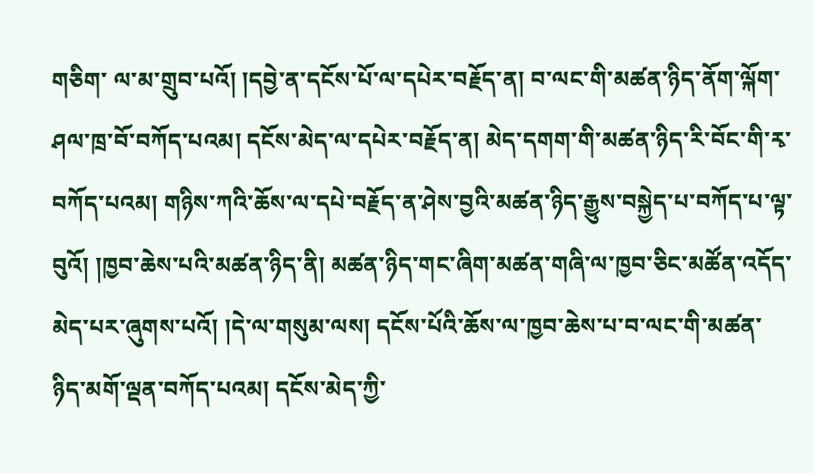གཅིག་ ལ་མ་གྲུབ་པའོ། །དབྱེ་ན་དངོས་པོ་ལ་དཔེར་བརྗོད་ན། བ་ལང་གི་མཚན་ཉིད་ནོག་ལྐོག་ཤལ་ཁྲ་བོ་བཀོད་པའམ། དངོས་མེད་ལ་དཔེར་བརྗོད་ན། མེད་དགག་གི་མཚན་ཉིད་རི་བོང་གི་རྭ་བཀོད་པའམ། གཉིས་ཀའི་ཆོས་ལ་དཔེ་བརྗོད་ན་ཤེས་བྱའི་མཚན་ཉིད་རྒྱུས་བསྐྱེད་པ་བཀོད་པ་ལྟ་བུའོ། །ཁྱབ་ཆེས་པའི་མཚན་ཉིད་ནི། མཚན་ཉིད་གང་ཞིག་མཚན་གཞི་ལ་ཁྱབ་ཅིང་མཚོན་འདོད་མེད་པར་ཞུགས་པའོ། །དེ་ལ་གསུམ་ལས། དངོས་པོའི་ཆོས་ལ་ཁྱབ་ཆེས་པ་བ་ལང་གི་མཚན་ཉིད་མགོ་ལྡན་བཀོད་པའམ། དངོས་མེད་ཀྱི་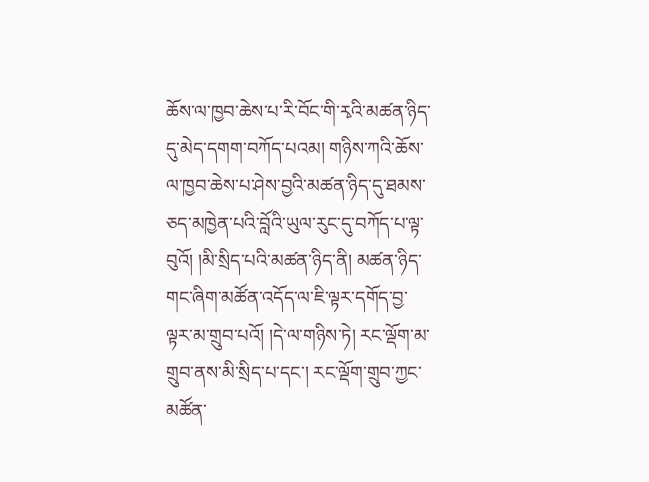ཆོས་ལ་ཁྱབ་ཆེས་པ་རི་བོང་གི་རྭའི་མཚན་ཉིད་དུ་མེད་དགག་བཀོད་པའམ། གཉིས་ཀའི་ཆོས་ལ་ཁྱབ་ཆེས་པ་ཤེས་བྱའི་མཚན་ཉིད་དུ་ཐམས་ཅད་མཁྱེན་པའི་བློའི་ཡུལ་རུང་དུ་བཀོད་པ་ལྟ་བུའོ། །མི་སྲིད་པའི་མཚན་ཉིད་ནི། མཚན་ཉིད་གང་ཞིག་མཚོན་འདོད་ལ་ཇི་ལྟར་དགོད་བྱ་ལྟར་མ་གྲུབ་པའོ། །དེ་ལ་གཉིས་ཏེ། རང་ལྡོག་མ་གྲུབ་ནས་མི་སྲིད་པ་དང་། རང་ལྡོག་གྲུབ་ཀྱང་མཚོན་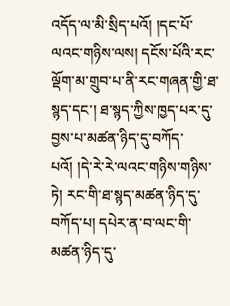འདོད་ལ་མི་སྲིད་པའོ། །དང་པོ་ལའང་གཉིས་ལས། དངོས་པོའི་རང་ལྡོག་མ་གྲུབ་པ་ནི་རང་གཞན་གྱི་ཐ་སྙད་དང་། ཐ་སྙད་ཀྱིས་ཁྱད་པར་དུ་བྱས་པ་མཚན་ཉིད་དུ་བཀོད་པའོ། །དེ་རེ་རེ་ལའང་གཉིས་གཉིས་ཏེ། རང་གི་ཐ་སྙད་མཚན་ཉིད་དུ་བཀོད་པ། དཔེར་ན་བ་ལང་གི་མཚན་ཉིད་དུ་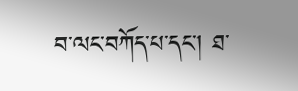བ་ལང་བཀོད་པ་དང་། ཐ་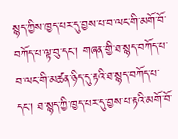སྙད་ཀྱིས་ཁྱད་པར་དུ་བྱས་པ་བ་ལང་གི་མགོ་བོ་བཀོད་པ་ལྟ་བུ་དང་། གཞན་གྱི་ཐ་སྙད་བཀོད་པ་བ་ལང་གི་མཚན་ཉིད་དུ་རྟའི་ཐ་སྙད་བཀོད་པ་དང་། ཐ་སྙད་ཀྱི་ཁྱད་པར་དུ་བྱས་པ་རྟའི་མགོ་བོ་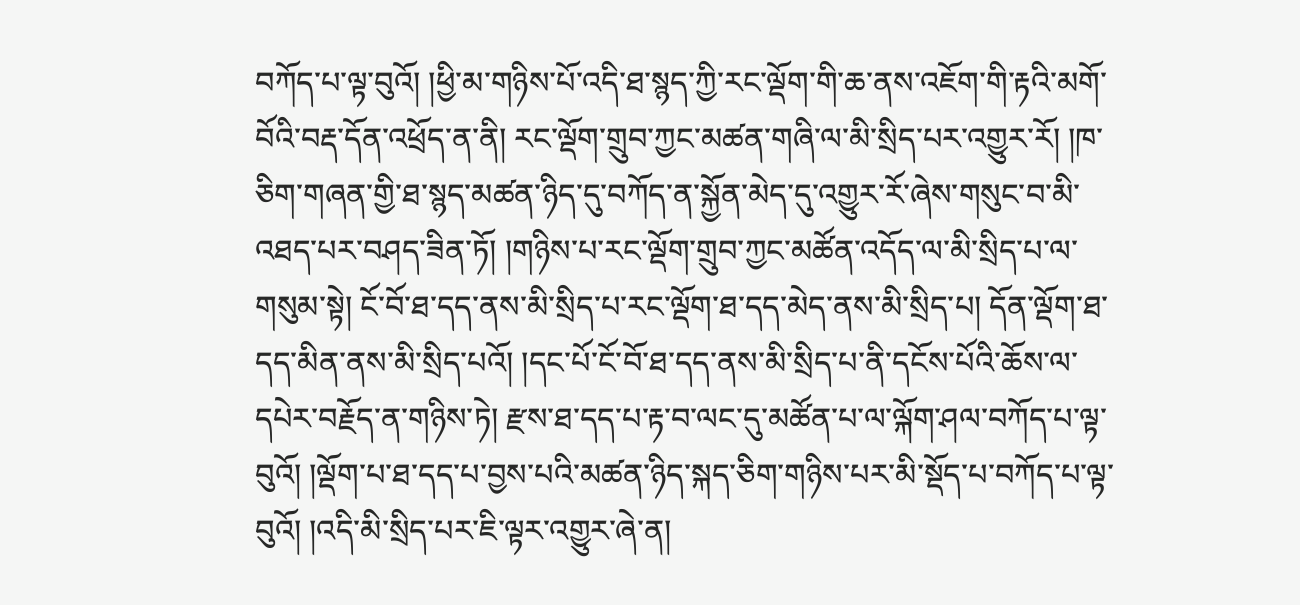བཀོད་པ་ལྟ་བུའོ། །ཕྱི་མ་གཉིས་པོ་འདི་ཐ་སྙད་ཀྱི་རང་ལྡོག་གི་ཆ་ནས་འཇོག་གི་རྟའི་མགོ་བོའི་བརྡ་དོན་འཕྲོད་ན་ནི། རང་ལྡོག་གྲུབ་ཀྱང་མཚན་གཞི་ལ་མི་སྲིད་པར་འགྱུར་རོ། །ཁ་ཅིག་གཞན་གྱི་ཐ་སྙད་མཚན་ཉིད་དུ་བཀོད་ན་སྐྱོན་མེད་དུ་འགྱུར་རོ་ཞེས་གསུང་བ་མི་འཐད་པར་བཤད་ཟིན་ཏོ། །གཉིས་པ་རང་ལྡོག་གྲུབ་ཀྱང་མཚོན་འདོད་ལ་མི་སྲིད་པ་ལ་གསུམ་སྟེ། ངོ་བོ་ཐ་དད་ནས་མི་སྲིད་པ་རང་ལྡོག་ཐ་དད་མེད་ནས་མི་སྲིད་པ། དོན་ལྡོག་ཐ་དད་མིན་ནས་མི་སྲིད་པའོ། །དང་པོ་ངོ་བོ་ཐ་དད་ནས་མི་སྲིད་པ་ནི་དངོས་པོའི་ཆོས་ལ་དཔེར་བརྗོད་ན་གཉིས་ཏེ། རྫས་ཐ་དད་པ་རྟ་བ་ལང་དུ་མཚོན་པ་ལ་ལྐོག་ཤལ་བཀོད་པ་ལྟ་བུའོ། །ལྡོག་པ་ཐ་དད་པ་བྱས་པའི་མཚན་ཉིད་སྐད་ཅིག་གཉིས་པར་མི་སྡོད་པ་བཀོད་པ་ལྟ་བུའོ། །འདི་མི་སྲིད་པར་ཇི་ལྟར་འགྱུར་ཞེ་ན།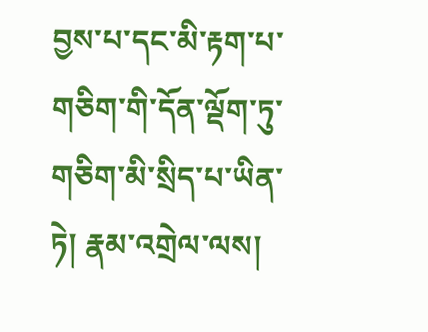བྱས་པ་དང་མི་རྟག་པ་གཅིག་གི་དོན་ལྡོག་ཏུ་གཅིག་མི་སྲིད་པ་ཡིན་ཏེ། རྣམ་འགྲེལ་ལས།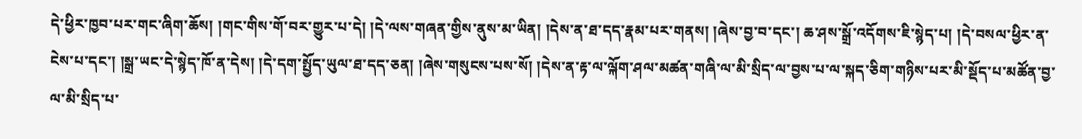དེ་ཕྱིར་ཁྱབ་པར་གང་ཞིག་ཆོས། །གང་གིས་གོ་བར་གྱུར་པ་དེ། །དེ་ལས་གཞན་གྱིས་ནུས་མ་ཡིན། །དེས་ན་ཐ་དད་རྣམ་པར་གནས། །ཞེས་བྱ་བ་དང་། ཆ་ཤས་སྒྲོ་འདོགས་ཇི་སྙེད་པ། །དེ་བསལ་ཕྱིར་ན་ངེས་པ་དང་། །སྒྲ་ཡང་དེ་སྙེད་ཁོ་ན་དེས། །དེ་དག་སྤྱོད་ཡུལ་ཐ་དད་ཅན། །ཞེས་གསུངས་པས་སོ། །དེས་ན་རྟ་ལ་ལྐོག་ཤལ་མཚན་གཞི་ལ་མི་སྲིད་ལ་བྱས་པ་ལ་སྐད་ཅིག་གཉིས་པར་མི་སྡོད་པ་མཚོན་བྱ་ལ་མི་སྲིད་པ་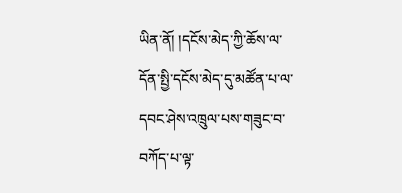ཡིན་ནོ། །དངོས་མེད་ཀྱི་ཆོས་ལ་དོན་སྤྱི་དངོས་མེད་དུ་མཚོན་པ་ལ་དབང་ཤེས་འཁྲུལ་པས་གཟུང་བ་བཀོད་པ་ལྟ་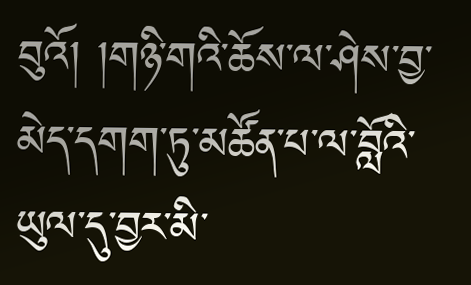བུའོ། །གཉི་གའི་ཆོས་ལ་ཤེས་བྱ་མེད་དགག་ཏུ་མཚོན་པ་ལ་བློའི་ཡུལ་དུ་བྱར་མི་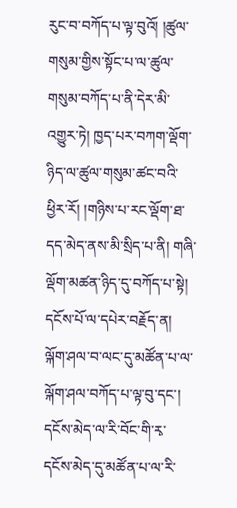རུང་བ་བཀོད་པ་ལྟ་བུའོ། །ཚུལ་གསུམ་གྱིས་སྟོང་པ་ལ་ཚུལ་གསུམ་བཀོད་པ་ནི་དེར་མི་འགྱུར་ཏེ། ཁྱད་པར་བཀག་ལྡོག་ཉིད་ལ་ཚུལ་གསུམ་ཚང་བའི་ཕྱིར་རོ། །གཉིས་པ་རང་ལྡོག་ཐ་དད་མེད་ནས་མི་སྲིད་པ་ནི། གཞི་ལྡོག་མཚན་ཉིད་དུ་བཀོད་པ་སྟེ། དངོས་པོ་ལ་དཔེར་བརྗོད་ན། ལྐོག་ཤལ་བ་ལང་དུ་མཚོན་པ་ལ་ལྐོག་ཤལ་བཀོད་པ་ལྟ་བུ་དང་། དངོས་མེད་ལ་རི་བོང་གི་རྭ་དངོས་མེད་དུ་མཚོན་པ་ལ་རི་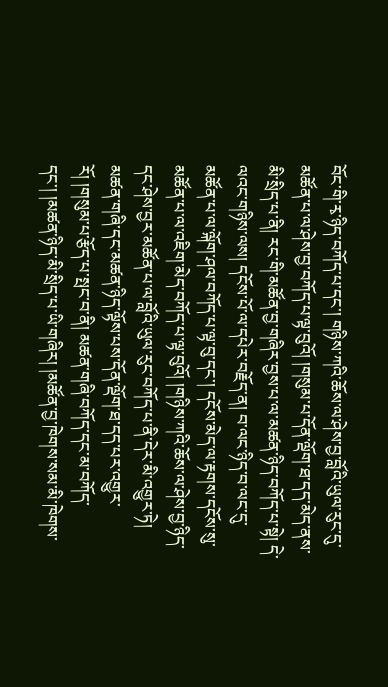བོང་གི་རྭ་ཉིད་བཀོད་པ་དང་། གཉིས་ཀའི་ཆོས་ལ་ཤེས་བྱ་བློའི་ཡུལ་རུང་དུ་མཚོན་པ་ལ་ཤེས་བྱ་བཀོད་པ་ལྟ་བུའོ། །གསུམ་པ་དོན་ལྡོག་ཐ་དད་མེད་ནས་མི་སྲིད་པ་ནི། རང་གི་མཚོན་བྱ་གཞིར་བྱས་པ་ལ་མཚན་ཉིད་བཀོད་པ་སྟེ། དེ་ལའང་གཉིས་ལས། དངོས་པོ་ལ་དཔེར་བརྗོད་ན། བ་ལང་ཉིད་བ་ལང་དུ་མཚོན་པ་ལ་ལྐོག་ཤལ་བཀོད་པ་ལྟ་བུ་དང་། དངོས་མེད་ལ་རྟགས་དངོས་སུ་མཚོན་པ་ལ་འཇིག་མེད་བཀོད་པ་ལྟ་བུའོ། །གཉིས་ཀའི་ཆོས་ལ་ཤེས་བྱ་ཉིད་དང་ཤེས་བྱར་མཚོན་པ་ལ་བློའི་ཡུལ་རུང་བཀོད་པ་ནི་དེར་མི་འགྱུར་ཏེ། མཚན་གཞི་དང་མཚན་ཉིད་ལྟོས་པས་དོན་ལྡོག་ཐ་དད་པར་འགྱུར་རོ། །གསུམ་པ་རྩོད་པ་སྤང་བ་ནི། མཚན་གཞི་བཀོད་དང་མ་བཀོད་དང་། །མཚན་ཉིད་མི་སྲིད་པ་ཡི་གཞིར། །མཚོན་བྱ་ཁེགས་སམ་མི་ཁེགས་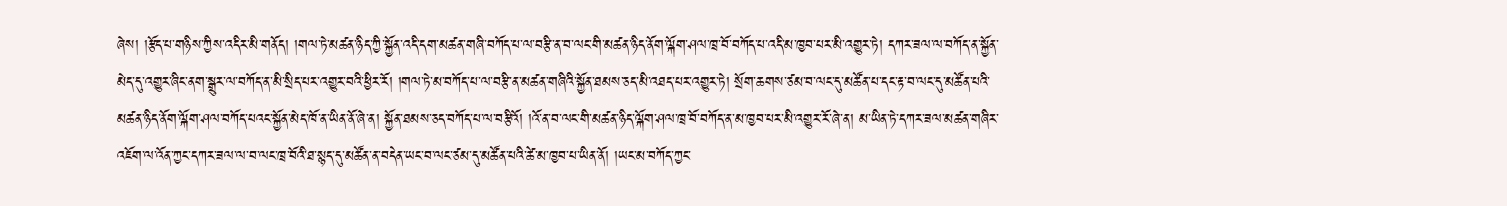ཞེས། །རྩོད་པ་གཉིས་ཀྱིས་འདིར་མི་གནོད། །གལ་ཏེ་མཚན་ཉིད་ཀྱི་སྐྱོན་འདི་དག་མཚན་གཞི་བཀོད་པ་ལ་བརྩི་ན་བ་ལང་གི་མཚན་ཉིད་ནོག་ལྐོག་ཤལ་ཁྲ་བོ་བཀོད་པ་འདི་མ་ཁྱབ་པར་མི་འགྱུར་ཏེ། དཀར་ཟལ་ལ་བཀོད་ན་སྐྱོན་མེད་དུ་འགྱུར་ཞིང་ནག་སྒྲུར་ལ་བཀོད་ན་མི་སྲིད་པར་འགྱུར་བའི་ཕྱིར་རོ། །གལ་ཏེ་མ་བཀོད་པ་ལ་བརྩི་ན་མཚན་གཞིའི་སྐྱོན་ཐམས་ཅད་མི་འཐད་པར་འགྱུར་ཏེ། སྲོག་ཆགས་ཙམ་བ་ལང་དུ་མཚོན་པ་དང་རྟ་བ་ལང་དུ་མཚོན་པའི་མཚན་ཉིད་ནོག་ལྐོག་ཤལ་བཀོད་པའང་སྐྱོན་མེད་ཁོ་ན་ཡིན་ནོ་ཞེ་ན། སྐྱོན་ཐམས་ཅད་བཀོད་པ་ལ་བརྩིའོ། །འོ་ན་བ་ལང་གི་མཚན་ཉིད་ལྐོག་ཤལ་ཁྲ་བོ་བཀོད་ན་མ་ཁྱབ་པར་མི་འགྱུར་རོ་ཞེ་ན། མ་ཡིན་ཏེ་དཀར་ཟལ་མཚན་གཞིར་འཇོག་ལ་འོན་ཀྱང་དཀར་ཟལ་ལ་བ་ལང་ཁྲ་བོའི་ཐ་སྙད་དུ་མཚོན་ན་བདེན་ཡང་བ་ལང་ཙམ་དུ་མཚོན་པའི་ཚེ་མ་ཁྱབ་པ་ཡིན་ནོ། །ཡང་མ་བཀོད་ཀྱང་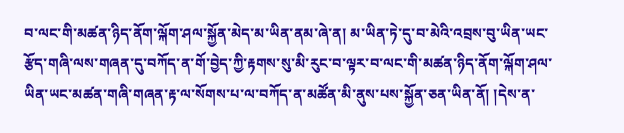བ་ལང་གི་མཚན་ཉིད་ནོག་ལྐོག་ཤལ་སྐྱོན་མེད་མ་ཡིན་ནམ་ཞེ་ན། མ་ཡིན་ཏེ་དུ་བ་མེའི་འབྲས་བུ་ཡིན་ཡང་རྩོད་གཞི་ལས་གཞན་དུ་བཀོད་ན་གོ་བྱེད་ཀྱི་རྟགས་སུ་མི་རུང་བ་ལྟར་བ་ལང་གི་མཚན་ཉིད་ནོག་ལྐོག་ཤལ་ཡིན་ཡང་མཚན་གཞི་གཞན་རྟ་ལ་སོགས་པ་ལ་བཀོད་ན་མཚོན་མི་ནུས་པས་སྐྱོན་ཅན་ཡིན་ནོ། །དེས་ན་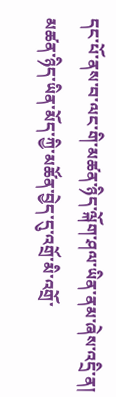དང་པོ་ནས་བ་ལང་གི་མཚན་ཉིད་ལྐོག་ཤལ་ཡིན་ནམ་ཞེས་འདྲི་ན། མཚན་ཉིད་ཡིན་མོད་ཀྱི་མཚོན་བྱེད་དུ་འགྲོ་མི་འགྲོ་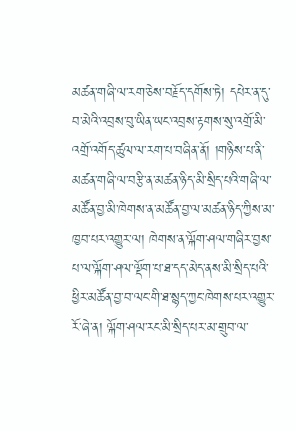མཚན་གཞི་ལ་རག་ཅེས་བརྗོད་དགོས་ཏེ། དཔེར་ན་དུ་བ་མེའི་འབྲས་བུ་ཡིན་ཡང་འབྲས་རྟགས་སུ་འགྲོ་མི་འགྲོ་འགོད་ཚུལ་ལ་རག་པ་བཞིན་ནོ། །གཉིས་པ་ནི་མཚན་གཞི་ལ་བརྩི་ན་མཚན་ཉིད་མི་སྲིད་པའི་གཞི་ལ་མཚོན་བྱ་མི་ཁེགས་ན་མཚོན་བྱ་ལ་མཚན་ཉིད་ཀྱིས་མ་ཁྱབ་པར་འགྱུར་ལ། ཁེགས་ན་ལྐོག་ཤལ་གཞིར་བྱས་པ་ལ་ལྐོག་ཤལ་ལྡོག་པ་ཐ་དད་མེད་ནས་མི་སྲིད་པའི་ཕྱིར་མཚོན་བྱ་བ་ལང་གི་ཐ་སྙད་ཀྱང་ཁེགས་པར་འགྱུར་རོ་ཞེ་ན། ལྐོག་ཤལ་རང་མི་སྲིད་པར་མ་གྲུབ་ལ་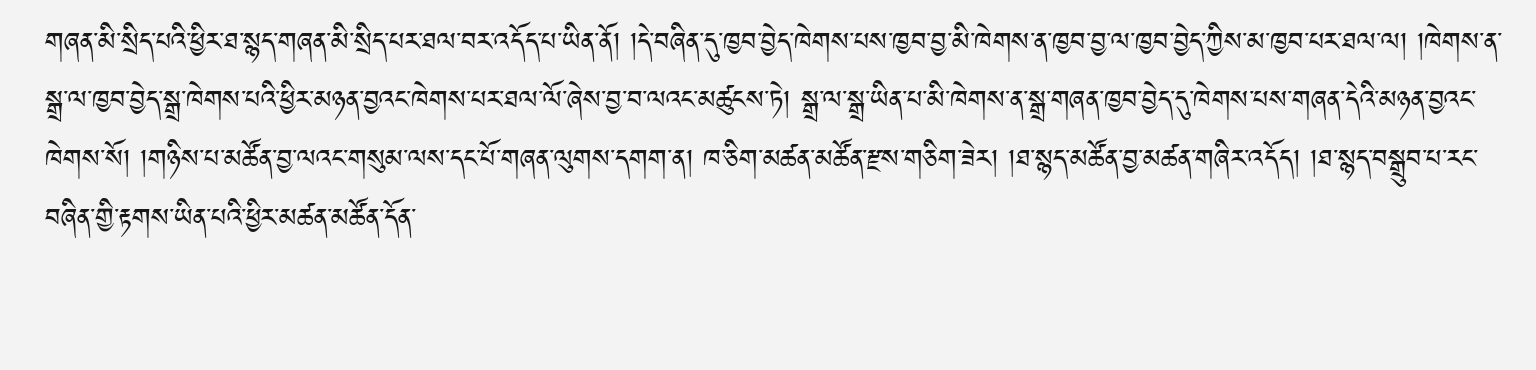གཞན་མི་སྲིད་པའི་ཕྱིར་ཐ་སྙད་གཞན་མི་སྲིད་པར་ཐལ་བར་འདོད་པ་ཡིན་ནོ། །དེ་བཞིན་དུ་ཁྱབ་བྱེད་ཁེགས་པས་ཁྱབ་བྱ་མི་ཁེགས་ན་ཁྱབ་བྱ་ལ་ཁྱབ་བྱེད་ཀྱིས་མ་ཁྱབ་པར་ཐལ་ལ། །ཁེགས་ན་སྒྲ་ལ་ཁྱབ་བྱེད་སྒྲ་ཁེགས་པའི་ཕྱིར་མཉན་བྱའང་ཁེགས་པར་ཐལ་ལོ་ཞེས་བྱ་བ་ལའང་མཚུངས་ཏེ། སྒྲ་ལ་སྒྲ་ཡིན་པ་མི་ཁེགས་ན་སྒྲ་གཞན་ཁྱབ་བྱེད་དུ་ཁེགས་པས་གཞན་དེའི་མཉན་བྱའང་ཁེགས་སོ། །གཉིས་པ་མཚོན་བྱ་ལའང་གསུམ་ལས་དང་པོ་གཞན་ལུགས་དགག་ན། ཁ་ཅིག་མཚན་མཚོན་རྫས་གཅིག་ཟེར། །ཐ་སྙད་མཚོན་བྱ་མཚན་གཞིར་འདོད། །ཐ་སྙད་བསྒྲུབ་པ་རང་བཞིན་གྱི་རྟགས་ཡིན་པའི་ཕྱིར་མཚན་མཚོན་དོན་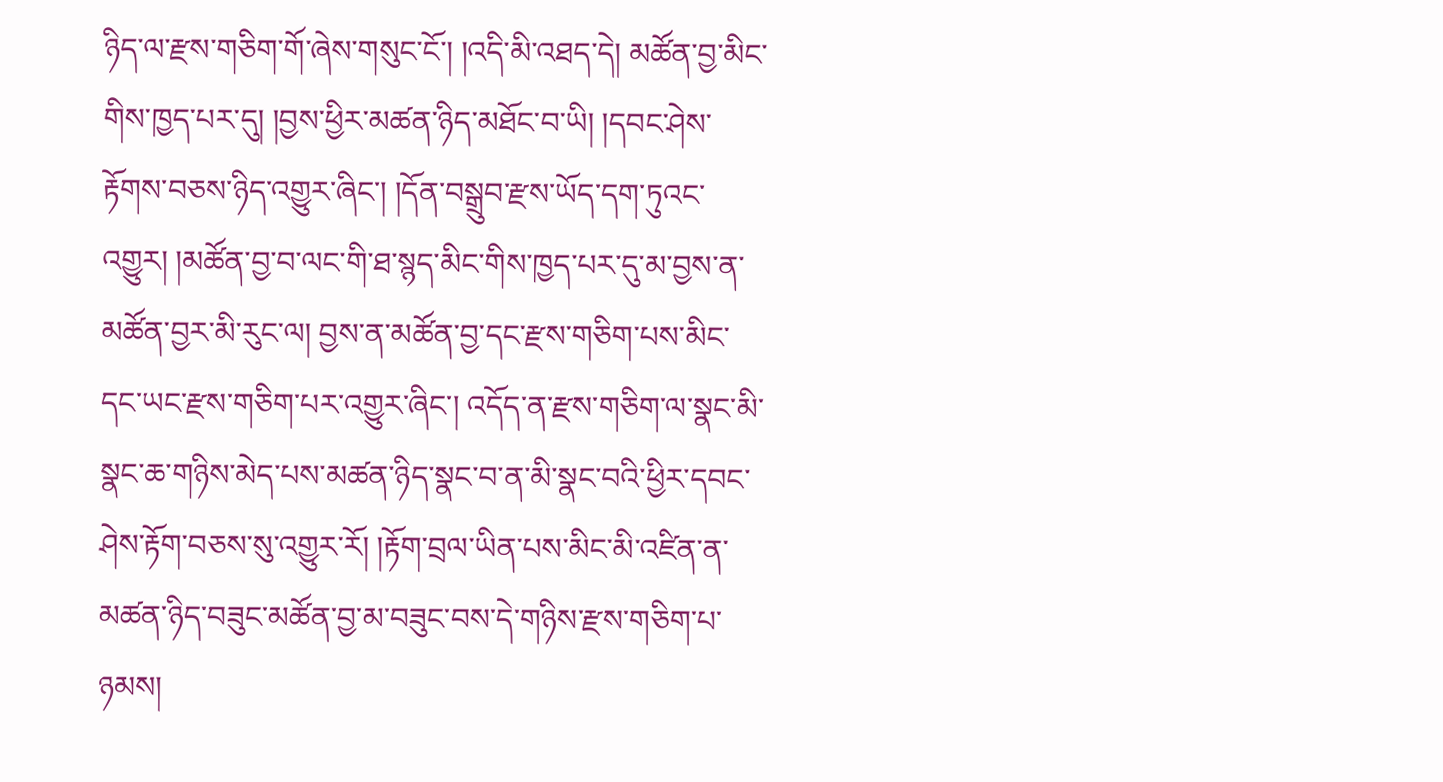ཉིད་ལ་རྫས་གཅིག་གོ་ཞེས་གསུང་ངོ་། །འདི་མི་འཐད་དེ། མཚོན་བྱ་མིང་གིས་ཁྱད་པར་དུ། །བྱས་ཕྱིར་མཚན་ཉིད་མཐོང་བ་ཡི། །དབང་ཤེས་རྟོགས་བཅས་ཉིད་འགྱུར་ཞིང་། །དོན་བསྒྲུབ་རྫས་ཡོད་དག་ཏུའང་འགྱུར། །མཚོན་བྱ་བ་ལང་གི་ཐ་སྙད་མིང་གིས་ཁྱད་པར་དུ་མ་བྱས་ན་མཚོན་བྱར་མི་རུང་ལ། བྱས་ན་མཚོན་བྱ་དང་རྫས་གཅིག་པས་མིང་དང་ཡང་རྫས་གཅིག་པར་འགྱུར་ཞིང་། འདོད་ན་རྫས་གཅིག་ལ་སྣང་མི་སྣང་ཆ་གཉིས་མེད་པས་མཚན་ཉིད་སྣང་བ་ན་མི་སྣང་བའི་ཕྱིར་དབང་ཤེས་རྟོག་བཅས་སུ་འགྱུར་རོ། །རྟོག་བྲལ་ཡིན་པས་མིང་མི་འཛིན་ན་མཚན་ཉིད་བཟུང་མཚོན་བྱ་མ་བཟུང་བས་དེ་གཉིས་རྫས་གཅིག་པ་ཉམས།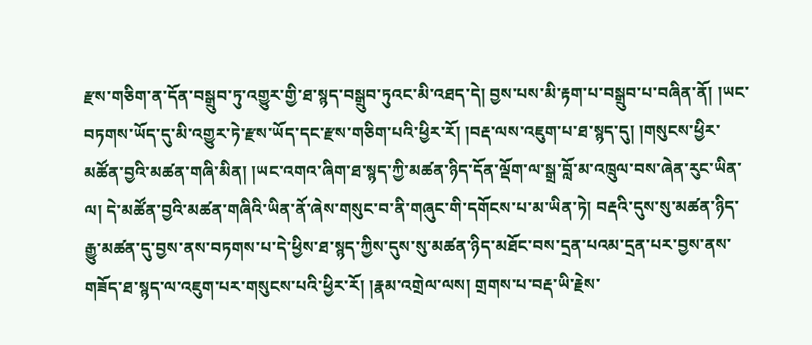རྫས་གཅིག་ན་དོན་བསྒྲུབ་ཏུ་འགྱུར་གྱི་ཐ་སྙད་བསྒྲུབ་ཏུའང་མི་འཐད་དེ། བྱས་པས་མི་རྟག་པ་བསྒྲུབ་པ་བཞིན་ནོ། །ཡང་བཏགས་ཡོད་དུ་མི་འགྱུར་ཏེ་རྫས་ཡོད་དང་རྫས་གཅིག་པའི་ཕྱིར་རོ། །བརྡ་ལས་འཇུག་པ་ཐ་སྙད་དུ། །གསུངས་ཕྱིར་མཚོན་བྱའི་མཚན་གཞི་མིན། །ཡང་འགའ་ཞིག་ཐ་སྙད་ཀྱི་མཚན་ཉིད་དོན་ལྡོག་ལ་སྒྲ་བློ་མ་འཁྲུལ་བས་ཞེན་རུང་ཡིན་ལ། དེ་མཚོན་བྱའི་མཚན་གཞིའི་ཡིན་ནོ་ཞེས་གསུང་བ་ནི་གཞུང་གི་དགོངས་པ་མ་ཡིན་ཏེ། བརྡའི་དུས་སུ་མཚན་ཉིད་རྒྱུ་མཚན་དུ་བྱས་ནས་བཏགས་པ་དེ་ཕྱིས་ཐ་སྙད་ཀྱིས་དུས་སུ་མཚན་ཉིད་མཐོང་བས་དྲན་པའམ་དྲན་པར་བྱས་ནས་གཟོད་ཐ་སྙད་ལ་འཇུག་པར་གསུངས་པའི་ཕྱིར་རོ། །རྣམ་འགྲེལ་ལས། གྲགས་པ་བརྡ་ཡི་རྗེས་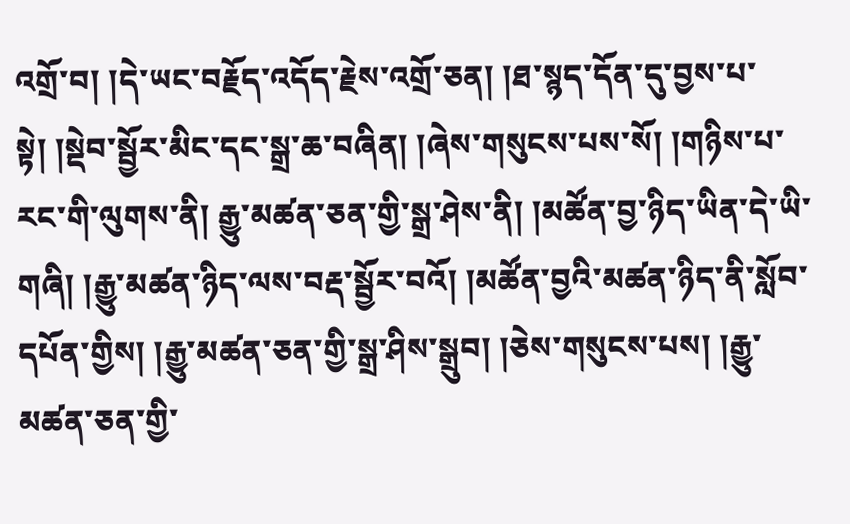འགྲོ་བ། །དེ་ཡང་བརྗོད་འདོད་རྗེས་འགྲོ་ཅན། །ཐ་སྙད་དོན་དུ་བྱས་པ་སྟེ། །སྡེབ་སྦྱོར་མིང་དང་སྒྲ་ཆ་བཞིན། །ཞེས་གསུངས་པས་སོ། །གཉིས་པ་རང་གི་ལུགས་ནི། རྒྱུ་མཚན་ཅན་གྱི་སྒྲ་ཤེས་ནི། །མཚོན་བྱ་ཉིད་ཡིན་དེ་ཡི་གཞི། །རྒྱུ་མཚན་ཉིད་ལས་བརྡ་སྦྱོར་བའོ། །མཚོན་བྱའི་མཚན་ཉིད་ནི་སློབ་དཔོན་གྱིས། །རྒྱུ་མཚན་ཅན་གྱི་སྒྲ་ཤིས་སྒྲུབ། །ཅེས་གསུངས་པས། །རྒྱུ་མཚན་ཅན་གྱི་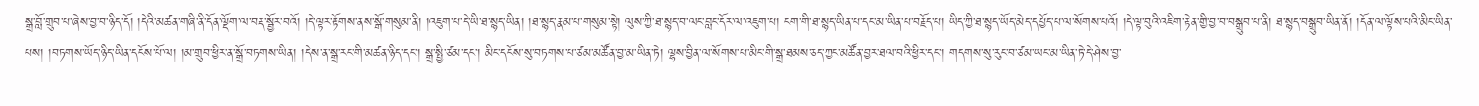སྒྲ་བློ་གྲུབ་པ་ཞེས་བྱ་བ་ཉིད་དོ། །དེའི་མཚན་གཞི་ནི་དོན་ལྡོག་ལ་བརྡ་སྦྱོར་བའོ། །དེ་ལྟར་རྟོགས་ནས་སྒོ་གསུམ་ནི། །འཇུག་པ་དེ་ཡི་ཐ་སྙད་ཡིན། །ཐ་སྙད་རྣམ་པ་གསུམ་སྟེ། ལུས་ཀྱི་ཐ་སྙད་བ་ལང་བླང་དོར་ལ་འཇུག་པ། ངག་གི་ཐ་སྙད་ཡིན་པ་དང་མ་ཡིན་པ་བརྗོད་པ། ཡིད་ཀྱི་ཐ་སྙད་ཡོད་མེད་དཔྱོད་པ་ལ་སོགས་པའོ། །དེ་ལྟ་བུའི་འཇིག་རྟེན་གྱི་བྱ་བ་བསྒྲུབ་པ་ནི། ཐ་སྙད་བསྒྲུབ་ཡིན་ནོ། །དོན་ལ་ལྟོས་པའི་མིང་ཡིན་པས། །བཏགས་ཡོད་ཉིད་ཡིན་དངོས་པོ་ལ། །མ་གྲུབ་ཕྱིར་ན་སྒྲོ་བཏགས་ཡིན། །དེས་ན་སྒྲ་རང་གི་མཚན་ཉིད་དང་། སྒྲ་སྤྱི་ཙམ་དང་། མིང་དངོས་སུ་བཏགས་པ་ཙམ་མཚོན་བྱ་མ་ཡིན་ཏེ། ལྷས་བྱིན་ལ་སོགས་པ་མིང་གི་སྒྲ་ཐམས་ཅད་ཀྱང་མཚོན་བྱར་ཐལ་བའི་ཕྱིར་དང་། གདགས་སུ་རུང་བ་ཙམ་ཡང་མ་ཡིན་ཏེ་དེ་ཤེས་བྱ་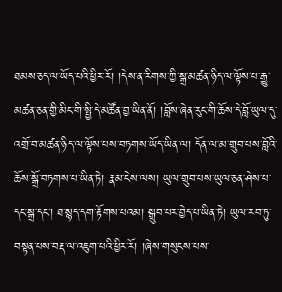ཐམས་ཅད་ལ་ཡོད་པའི་ཕྱིར་རོ། །དེས་ན་རིགས་ཀྱི་སྒྲ་མཚན་ཉིད་ལ་ལྟོས་པ་རྒྱུ་མཚན་ཅན་གྱི་མིང་གི་སྤྱི་དེ་མཚོན་བྱ་ཡིན་ནོ། །བློས་ཞེན་རུང་གི་ཆོས་དེ་བློ་ཡུལ་དུ་འགྲོ་བ་མཚན་ཉིད་ལ་ལྟོས་པས་བཏགས་ཡོད་ཡིན་ལ། དོན་ལ་མ་གྲུབ་པས་བློའི་ཆོས་སྒྲོ་བཏགས་པ་ཡིན་ཏེ། རྣམ་ངེས་ལས། ཡུལ་གྲུབ་པས་ཡུལ་ཅན་ཤེས་པ་དང་སྒྲ་དང་། ཐ་སྙད་དག་རྟོགས་པའམ། སྒྲུབ་པར་བྱེད་པ་ཡིན་ཏེ། ཡུལ་རབ་ཏུ་བསྟན་པས་བརྡ་ལ་འཇུག་པའི་ཕྱིར་རོ། །ཞེས་གསུངས་པས་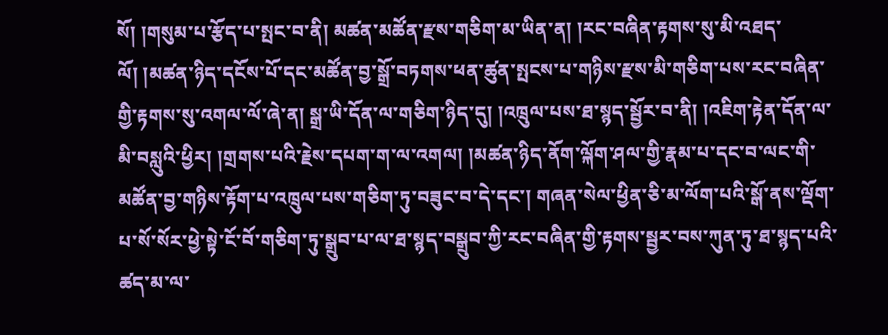སོ། །གསུམ་པ་རྩོད་པ་སྤང་བ་ནི། མཚན་མཚོན་རྫས་གཅིག་མ་ཡིན་ན། །རང་བཞིན་རྟགས་སུ་མི་འཐད་ལོ། །མཚན་ཉིད་དངོས་པོ་དང་མཚོན་བྱ་སྒྲོ་བཏགས་ཕན་ཚུན་སྤངས་པ་གཉིས་རྫས་མི་གཅིག་པས་རང་བཞིན་གྱི་རྟགས་སུ་འགལ་ལོ་ཞེ་ན། སྒྲ་ཡི་དོན་ལ་གཅིག་ཉིད་དུ། །འཁྲུལ་པས་ཐ་སྙད་སྦྱོར་བ་ནི། །འཇིག་རྟེན་དོན་ལ་མི་བསླུའི་ཕྱིར། །གྲགས་པའི་རྗེས་དཔག་ག་ལ་འགལ། །མཚན་ཉིད་ནོག་ལྐོག་ཤལ་གྱི་རྣམ་པ་དང་བ་ལང་གི་མཚོན་བྱ་གཉིས་རྟོག་པ་འཁྲུལ་པས་གཅིག་ཏུ་བཟུང་བ་དེ་དང་། གཞན་སེལ་ཕྱིན་ཅི་མ་ལོག་པའི་སྒོ་ནས་ལྡོག་པ་སོ་སོར་ཕྱེ་སྟེ་ངོ་བོ་གཅིག་ཏུ་སྒྲུབ་པ་ལ་ཐ་སྙད་བསྒྲུབ་ཀྱི་རང་བཞིན་གྱི་རྟགས་སྦྱར་བས་ཀུན་ཏུ་ཐ་སྙད་པའི་ཚད་མ་ལ་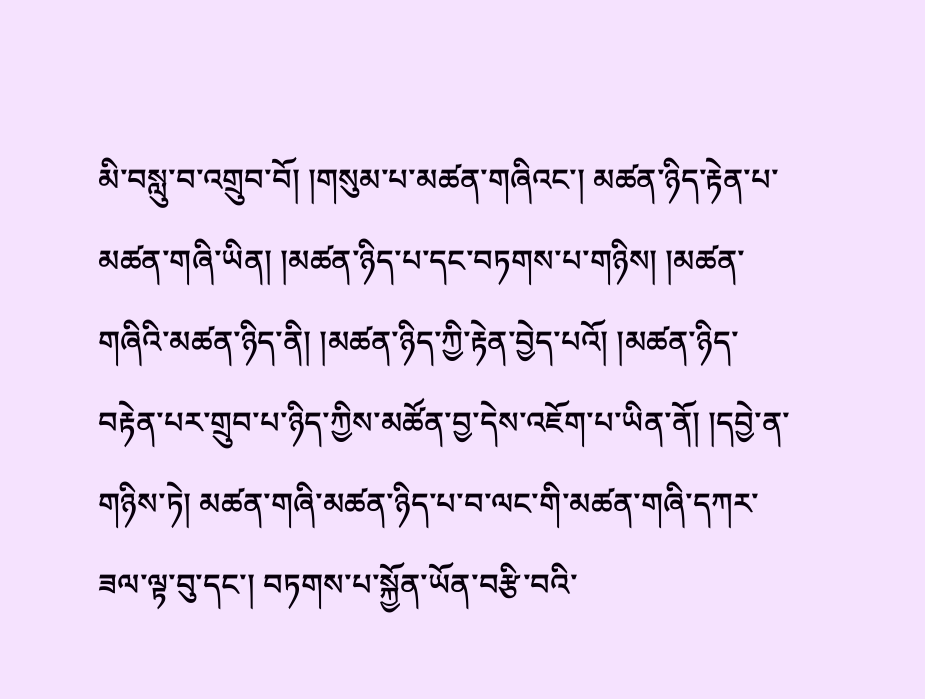མི་བསླུ་བ་འགྲུབ་བོ། །གསུམ་པ་མཚན་གཞིའང་། མཚན་ཉིད་རྟེན་པ་མཚན་གཞི་ཡིན། །མཚན་ཉིད་པ་དང་བཏགས་པ་གཉིས། །མཚན་གཞིའི་མཚན་ཉིད་ནི། །མཚན་ཉིད་ཀྱི་རྟེན་བྱེད་པའོ། །མཚན་ཉིད་བརྟེན་པར་གྲུབ་པ་ཉིད་ཀྱིས་མཚོན་བྱ་དེས་འཇོག་པ་ཡིན་ནོ། །དབྱེ་ན་གཉིས་ཏེ། མཚན་གཞི་མཚན་ཉིད་པ་བ་ལང་གི་མཚན་གཞི་དཀར་ཟལ་ལྟ་བུ་དང་། བཏགས་པ་སྐྱོན་ཡོན་བརྩི་བའི་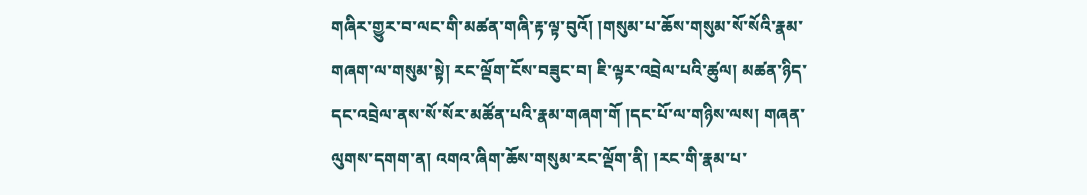གཞིར་གྱུར་བ་ལང་གི་མཚན་གཞི་རྟ་ལྟ་བུའོ། །གསུམ་པ་ཆོས་གསུམ་སོ་སོའི་རྣམ་གཞག་ལ་གསུམ་སྟེ། རང་ལྡོག་ངོས་བཟུང་བ། ཇི་ལྟར་འབྲེལ་པའི་ཚུལ། མཚན་ཉིད་དང་འབྲེལ་ནས་སོ་སོར་མཚོན་པའི་རྣམ་གཞག་གོ །དང་པོ་ལ་གཉིས་ལས། གཞན་ལུགས་དགག་ན། འགའ་ཞིག་ཆོས་གསུམ་རང་ལྡོག་ནི། །རང་གི་རྣམ་པ་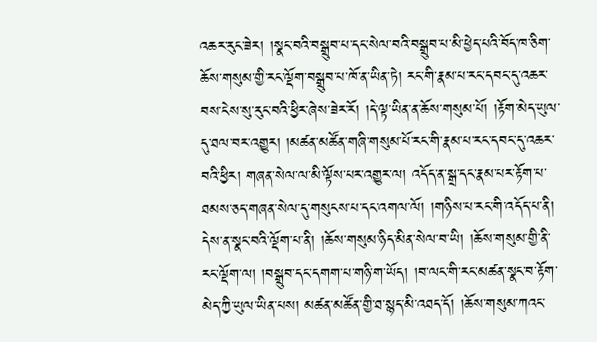འཆར་རུང་ཟེར། །སྣང་བའི་བསྒྲུབ་པ་དང་སེལ་བའི་བསྒྲུབ་པ་མི་ཕྱེད་པའི་བོད་ཁ་ཅིག་ཆོས་གསུམ་གྱི་རང་ལྡོག་བསྒྲུབ་པ་ཁོ་ན་ཡིན་ཏེ། རང་གི་རྣམ་པ་རང་དབང་དུ་འཆར་བས་ངེས་སུ་རུང་བའི་ཕྱིར་ཞེས་ཟེར་རོ། །དེ་ལྟ་ཡིན་ན་ཆོས་གསུམ་པོ། །རྟོག་མེད་ཡུལ་དུ་ཐལ་བར་འགྱུར། །མཚན་མཚོན་གཞི་གསུམ་པོ་རང་གི་རྣམ་པ་རང་དབང་དུ་འཆར་བའི་ཕྱིར། གཞན་སེལ་ལ་མི་ལྟོས་པར་འགྱུར་ལ། འདོད་ན་སྒྲ་དང་རྣམ་པར་རྟོག་པ་ཐམས་ཅད་གཞན་སེལ་དུ་གསུངས་པ་དང་འགལ་ལོ། །གཉིས་པ་རང་གི་འདོད་པ་ནི། དེས་ན་སྣང་བའི་ལྡོག་པ་ནི། །ཆོས་གསུམ་ཉིད་མིན་སེལ་བ་ཡི། །ཆོས་གསུམ་གྱི་ནི་རང་ལྡོག་ལ། །བསྒྲུབ་དང་དགག་པ་གཉི་ག་ཡོད། །བ་ལང་གི་རང་མཚན་སྣང་བ་རྟོག་མེད་ཀྱི་ཡུལ་ཡིན་པས། མཚན་མཚོན་གྱི་ཐ་སྙད་མི་འཐད་དོ། །ཆོས་གསུམ་ཀའང་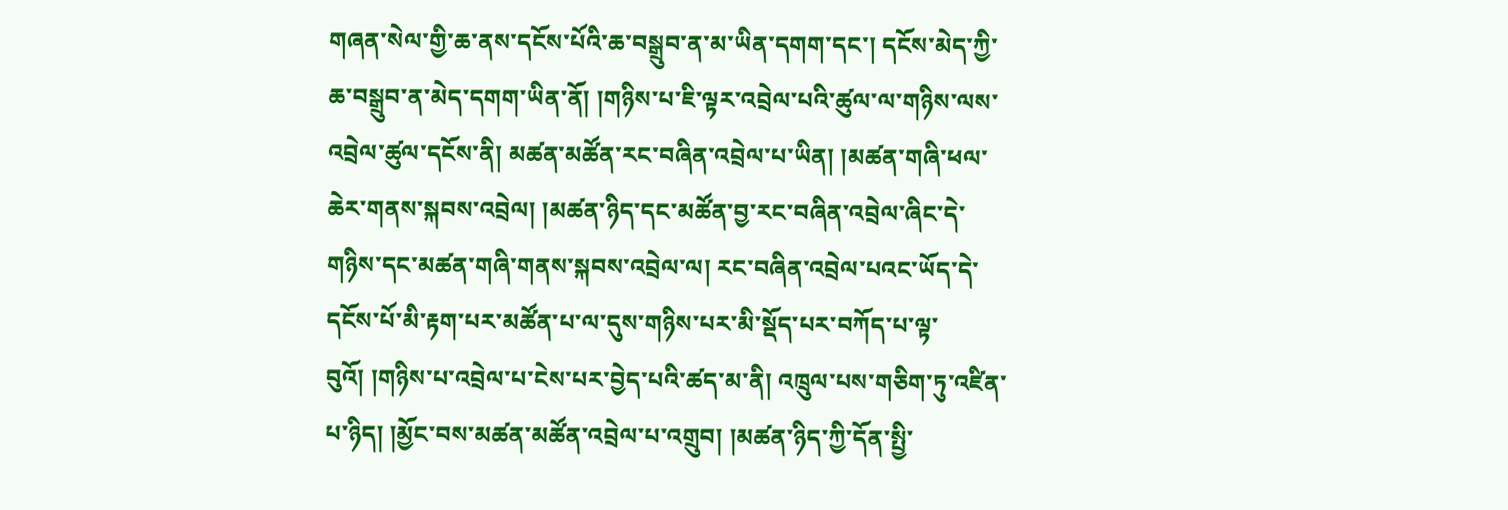གཞན་སེལ་གྱི་ཆ་ནས་དངོས་པོའི་ཆ་བསྒྲུབ་ན་མ་ཡིན་དགག་དང་། དངོས་མེད་ཀྱི་ཆ་བསྒྲུབ་ན་མེད་དགག་ཡིན་ནོ། །གཉིས་པ་ཇི་ལྟར་འབྲེལ་པའི་ཚུལ་ལ་གཉིས་ལས་འབྲེལ་ཚུལ་དངོས་ནི། མཚན་མཚོན་རང་བཞིན་འབྲེལ་པ་ཡིན། །མཚན་གཞི་ཕལ་ཆེར་གནས་སྐབས་འབྲེལ། །མཚན་ཉིད་དང་མཚོན་བྱ་རང་བཞིན་འབྲེལ་ཞིང་དེ་གཉིས་དང་མཚན་གཞི་གནས་སྐབས་འབྲེལ་ལ། རང་བཞིན་འབྲེལ་པའང་ཡོད་དེ་དངོས་པོ་མི་རྟག་པར་མཚོན་པ་ལ་དུས་གཉིས་པར་མི་སྡོད་པར་བཀོད་པ་ལྟ་བུའོ། །གཉིས་པ་འབྲེལ་པ་ངེས་པར་བྱེད་པའི་ཚད་མ་ནི། འཁྲུལ་པས་གཅིག་ཏུ་འཛིན་པ་ཉིད། །མྱོང་བས་མཚན་མཚོན་འབྲེལ་པ་འགྲུབ། །མཚན་ཉིད་ཀྱི་དོན་སྤྱི་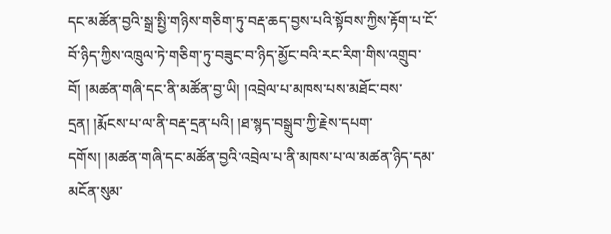དང་མཚོན་བྱའི་སྒྲ་སྤྱི་གཉིས་གཅིག་ཏུ་བརྡ་ཆད་བྱས་པའི་སྟོབས་ཀྱིས་རྟོག་པ་ངོ་བོ་ཉིད་ཀྱིས་འཁྲུལ་ཏེ་གཅིག་ཏུ་བཟུང་བ་ཉིད་མྱོང་བའི་རང་རིག་གིས་འགྲུབ་བོ། །མཚན་གཞི་དང་ནི་མཚོན་བྱ་ཡི། །འབྲེལ་པ་མཁས་པས་མཐོང་བས་དྲན། །རྨོངས་པ་ལ་ནི་བརྡ་དྲན་པའི། །ཐ་སྙད་བསྒྲུབ་ཀྱི་རྗེས་དཔག་དགོས། །མཚན་གཞི་དང་མཚོན་བྱའི་འབྲེལ་པ་ནི་མཁས་པ་ལ་མཚན་ཉིད་དམ་མངོན་སུམ་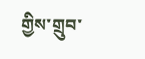གྱིས་གྲུབ་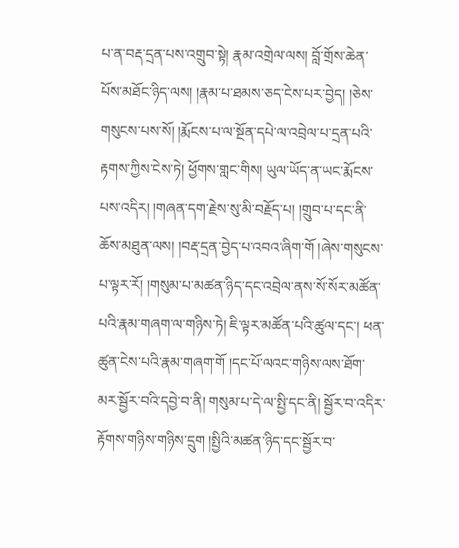པ་ན་བརྡ་དྲན་པས་འགྲུབ་སྟེ། རྣམ་འགྲེལ་ལས། བློ་གྲོས་ཆེན་པོས་མཐོང་ཉིད་ལས། །རྣམ་པ་ཐམས་ཅད་ངེས་པར་བྱེད། །ཅེས་གསུངས་པས་སོ། །རྨོངས་པ་ལ་སྔོན་དཔེ་ལ་འབྲེལ་པ་དྲན་པའི་རྟགས་ཀྱིས་ངེས་ཏེ། ཕྱོགས་གླང་གིས། ཡུལ་ཡོད་ན་ཡང་རྨོངས་པས་འདིར། །གཞན་དག་རྗེས་སུ་མི་བརྗོད་པ། །གྲུབ་པ་དང་ནི་ཆོས་མཐུན་ལས། །བརྡ་དྲན་བྱེད་པ་འབའ་ཞིག་གོ །ཞེས་གསུངས་པ་ལྟར་རོ། །གསུམ་པ་མཚན་ཉིད་དང་འབྲེལ་ནས་སོ་སོར་མཚོན་པའི་རྣམ་གཞག་ལ་གཉིས་ཏེ། ཇི་ལྟར་མཚོན་པའི་ཚུལ་དང་། ཕན་ཚུན་ངེས་པའི་རྣམ་གཞག་གོ །དང་པོ་ལའང་གཉིས་ལས་ཐོག་མར་སྦྱོར་བའི་དབྱེ་བ་ནི། གསུམ་པ་དེ་ལ་སྤྱི་དང་ནི། སྦྱོར་བ་འདིར་རྟོགས་གཉིས་གཉིས་དྲུག །སྤྱིའི་མཚན་ཉིད་དང་སྦྱོར་བ་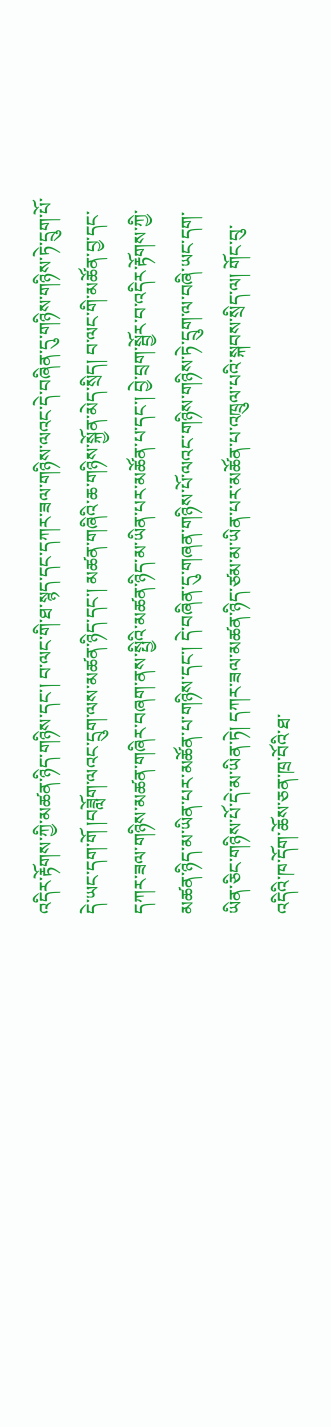འདིར་རྟོགས་ཀྱི་མཚན་ཉིད་གཉིས་དང་། བ་ལང་གི་ཐ་སྙད་དང་དཀར་ཟལ་གཉིས་ལའང་དེ་བཞིན་དུ་གཉིས་གཉིས་ཏེ་དྲུག་པོ་དེ་ཡང་དག་གོ །བཟློག་ལའང་དྲུག་ལས་མཚན་ཉིད་དང་། མཚན་གཞིའི་ཆ་གཉིས་སྐྱོན་མེད་སྲིད། བ་ལང་གི་མཚོན་བྱ་དང་དཀར་ཟལ་གཉིས་མཚན་གཞིར་བཞག་ནས་སྤྱིའི་མཚན་ཉིད་མ་ཡིན་པར་མཚོན་པ་དང་། བྱེ་བྲག་སྦྱོར་བ་འདིར་རྟོགས་ཀྱི་མཚན་ཉིད་མ་ཡིན་པར་མཚོན་པ་གཉིས་དང་། དེ་བཞིན་དུ་གཞན་གཉིས་པོ་ལའང་གཉིས་གཉིས་ཏེ་དྲུག་ལ་བཞི་ཡང་དག་ཡིན་ཅིང་གཉིས་པོ་དེ་མ་ཡིན་ཏེ། དཀར་ཟལ་མཚན་ཉིད་ཙམ་མ་ཡིན་པར་མཚོན་པ་འཁྲུལ་པའི་སྐབས་སྲིད་ལ། གོང་བུ་འདིའི་ཁ་དོག་ཆོས་ཅན་ཁྲ་བོའི་ཐ་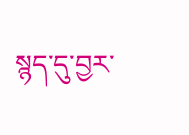སྙད་དུ་བྱར་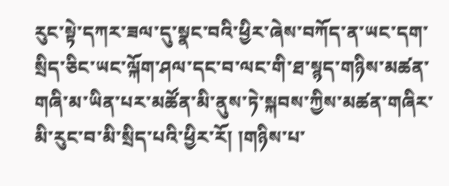རུང་སྟེ་དཀར་ཟལ་དུ་སྣང་བའི་ཕྱིར་ཞེས་བཀོད་ན་ཡང་དག་སྲིད་ཅིང་ཡང་ལྐོག་ཤལ་དང་བ་ལང་གི་ཐ་སྙད་གཉིས་མཚན་གཞི་མ་ཡིན་པར་མཚོན་མི་ནུས་ཏེ་སྐབས་ཀྱིས་མཚན་གཞིར་མི་རུང་བ་མི་སྲིད་པའི་ཕྱིར་རོ། །གཉིས་པ་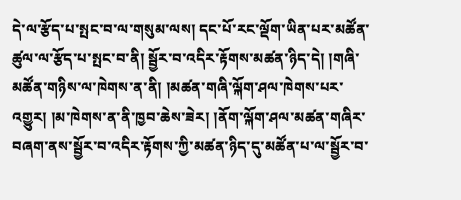དེ་ལ་རྩོད་པ་སྤང་བ་ལ་གསུམ་ལས། དང་པོ་རང་ལྡོག་ཡིན་པར་མཚོན་ཚུལ་ལ་རྩོད་པ་སྤང་བ་ནི། སྦྱོར་བ་འདིར་རྟོགས་མཚན་ཉིད་དེ། །གཞི་མཚོན་གཉིས་ལ་ཁེགས་ན་ནི། །མཚན་གཞི་ལྐོག་ཤལ་ཁེགས་པར་འགྱུར། །མ་ཁེགས་ན་ནི་ཁྱབ་ཆེས་ཟེར། །ནོག་ལྐོག་ཤལ་མཚན་གཞིར་བཞག་ནས་སྦྱོར་བ་འདིར་རྟོགས་ཀྱི་མཚན་ཉིད་དུ་མཚོན་པ་ལ་སྦྱོར་བ་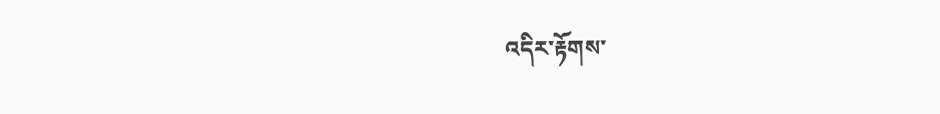འདིར་རྟོགས་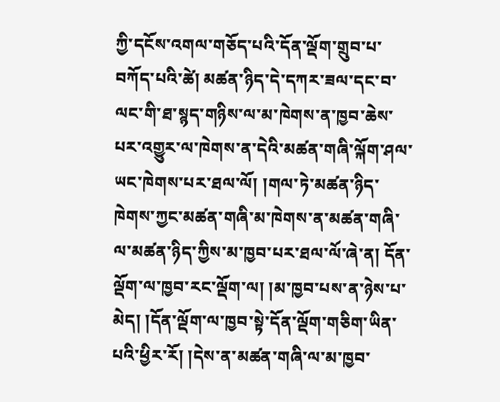ཀྱི་དངོས་འགལ་གཅོད་པའི་དོན་ལྡོག་གྲུབ་པ་བཀོད་པའི་ཚེ། མཚན་ཉིད་དེ་དཀར་ཟལ་དང་བ་ལང་གི་ཐ་སྙད་གཉིས་ལ་མ་ཁེགས་ན་ཁྱབ་ཆེས་པར་འགྱུར་ལ་ཁེགས་ན་དེའི་མཚན་གཞི་ལྐོག་ཤལ་ཡང་ཁེགས་པར་ཐལ་ལོ། །གལ་ཏེ་མཚན་ཉིད་ཁེགས་ཀྱང་མཚན་གཞི་མ་ཁེགས་ན་མཚན་གཞི་ལ་མཚན་ཉིད་ཀྱིས་མ་ཁྱབ་པར་ཐལ་ལོ་ཞེ་ན། དོན་ལྡོག་ལ་ཁྱབ་རང་ལྡོག་ལ། །མ་ཁྱབ་པས་ན་ཉེས་པ་མེད། །དོན་ལྡོག་ལ་ཁྱབ་སྟེ་དོན་ལྡོག་གཅིག་ཡིན་པའི་ཕྱིར་རོ། །དེས་ན་མཚན་གཞི་ལ་མ་ཁྱབ་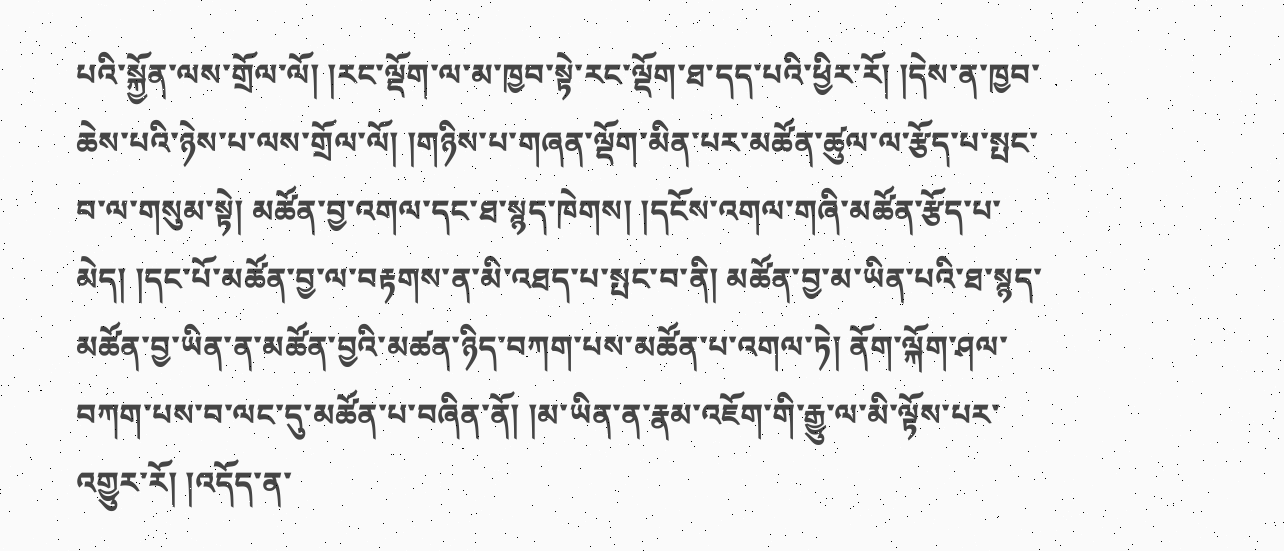པའི་སྐྱོན་ལས་གྲོལ་ལོ། །རང་ལྡོག་ལ་མ་ཁྱབ་སྟེ་རང་ལྡོག་ཐ་དད་པའི་ཕྱིར་རོ། །དེས་ན་ཁྱབ་ཆེས་པའི་ཉེས་པ་ལས་གྲོལ་ལོ། །གཉིས་པ་གཞན་ལྡོག་མིན་པར་མཚོན་ཚུལ་ལ་རྩོད་པ་སྤང་བ་ལ་གསུམ་སྟེ། མཚོན་བྱ་འགལ་དང་ཐ་སྙད་ཁེགས། །དངོས་འགལ་གཞི་མཚོན་རྩོད་པ་མེད། །དང་པོ་མཚོན་བྱ་ལ་བརྟགས་ན་མི་འཐད་པ་སྤང་བ་ནི། མཚོན་བྱ་མ་ཡིན་པའི་ཐ་སྙད་མཚོན་བྱ་ཡིན་ན་མཚོན་བྱའི་མཚན་ཉིད་བཀག་པས་མཚོན་པ་འགལ་ཏེ། ནོག་ལྐོག་ཤལ་བཀག་པས་བ་ལང་དུ་མཚོན་པ་བཞིན་ནོ། །མ་ཡིན་ན་རྣམ་འཇོག་གི་རྒྱུ་ལ་མི་ལྟོས་པར་འགྱུར་རོ། །འདོད་ན་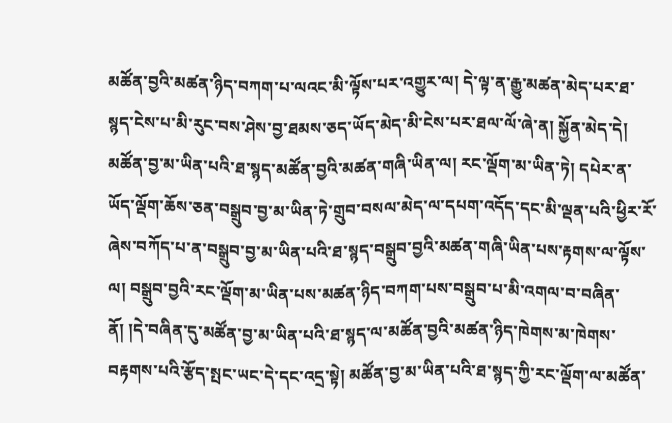མཚོན་བྱའི་མཚན་ཉིད་བཀག་པ་ལའང་མི་ལྟོས་པར་འགྱུར་ལ། དེ་ལྟ་ན་རྒྱུ་མཚན་མེད་པར་ཐ་སྙད་ངེས་པ་མི་རུང་བས་ཤེས་བྱ་ཐམས་ཅད་ཡོད་མེད་མི་ངེས་པར་ཐལ་ལོ་ཞེ་ན། སྐྱོན་མེད་དེ། མཚོན་བྱ་མ་ཡིན་པའི་ཐ་སྙད་མཚོན་བྱའི་མཚན་གཞི་ཡིན་ལ། རང་ལྡོག་མ་ཡིན་ཏེ། དཔེར་ན་ཡོད་ལྡོག་ཆོས་ཅན་བསྒྲུབ་བྱ་མ་ཡིན་ཏེ་གྲུབ་བསལ་མེད་ལ་དཔག་འདོད་དང་མི་ལྡན་པའི་ཕྱིར་རོ་ཞེས་བཀོད་པ་ན་བསྒྲུབ་བྱ་མ་ཡིན་པའི་ཐ་སྙད་བསྒྲུབ་བྱའི་མཚན་གཞི་ཡིན་པས་རྟགས་ལ་ལྟོས་ལ། བསྒྲུབ་བྱའི་རང་ལྡོག་མ་ཡིན་པས་མཚན་ཉིད་བཀག་པས་བསྒྲུབ་པ་མི་འགལ་བ་བཞིན་ནོ། །དེ་བཞིན་དུ་མཚོན་བྱ་མ་ཡིན་པའི་ཐ་སྙད་ལ་མཚོན་བྱའི་མཚན་ཉིད་ཁེགས་མ་ཁེགས་བརྟགས་པའི་རྩོད་སྤང་ཡང་དེ་དང་འདྲ་སྟེ། མཚོན་བྱ་མ་ཡིན་པའི་ཐ་སྙད་ཀྱི་རང་ལྡོག་ལ་མཚོན་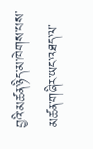བྱའི་མཚན་ཉིད་མ་ཁེགས་པས་མཚན་གཞིར་ཡང་འཐད་ལ་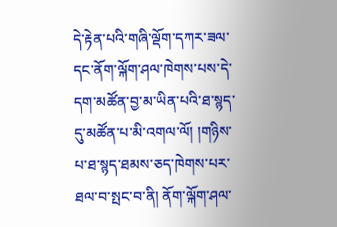དེ་རྟེན་པའི་གཞི་ལྡོག་དཀར་ཟལ་དང་ནོག་ལྐོག་ཤལ་ཁེགས་པས་དེ་དག་མཚོན་བྱ་མ་ཡིན་པའི་ཐ་སྙད་དུ་མཚོན་པ་མི་འགལ་ལོ། །གཉིས་པ་ཐ་སྙད་ཐམས་ཅད་ཁེགས་པར་ཐལ་བ་སྤང་བ་ནི། ནོག་ལྐོག་ཤལ་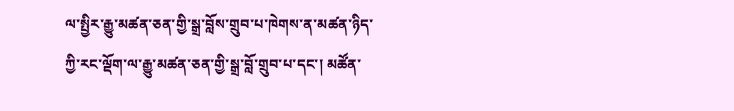ལ་སྤྱིར་རྒྱུ་མཚན་ཅན་གྱི་སྒྲ་བློས་གྲུབ་པ་ཁེགས་ན་མཚན་ཉིད་ཀྱི་རང་ལྡོག་ལ་རྒྱུ་མཚན་ཅན་གྱི་སྒྲ་བློ་གྲུབ་པ་དང་། མཚོན་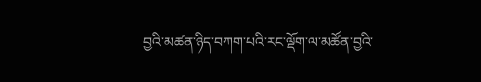བྱའི་མཚན་ཉིད་བཀག་པའི་རང་ལྡོག་ལ་མཚོན་བྱའི་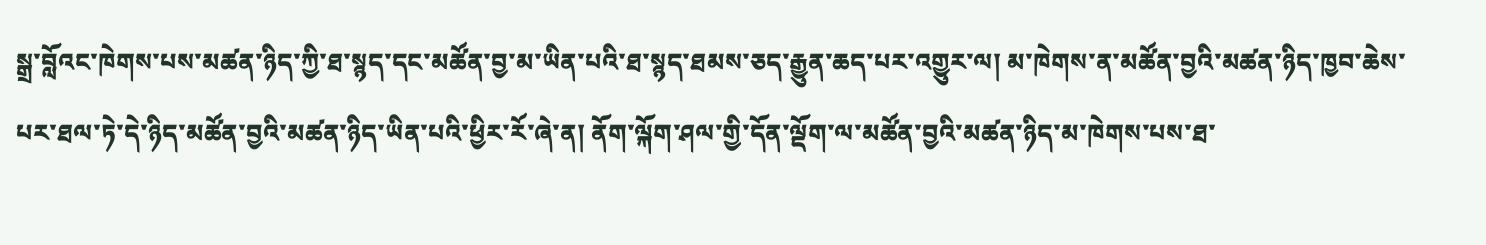སྒྲ་བློའང་ཁེགས་པས་མཚན་ཉིད་ཀྱི་ཐ་སྙད་དང་མཚོན་བྱ་མ་ཡིན་པའི་ཐ་སྙད་ཐམས་ཅད་རྒྱུན་ཆད་པར་འགྱུར་ལ། མ་ཁེགས་ན་མཚོན་བྱའི་མཚན་ཉིད་ཁྱབ་ཆེས་པར་ཐལ་ཏེ་དེ་ཉིད་མཚོན་བྱའི་མཚན་ཉིད་ཡིན་པའི་ཕྱིར་རོ་ཞེ་ན། ནོག་ལྐོག་ཤལ་གྱི་དོན་ལྡོག་ལ་མཚོན་བྱའི་མཚན་ཉིད་མ་ཁེགས་པས་ཐ་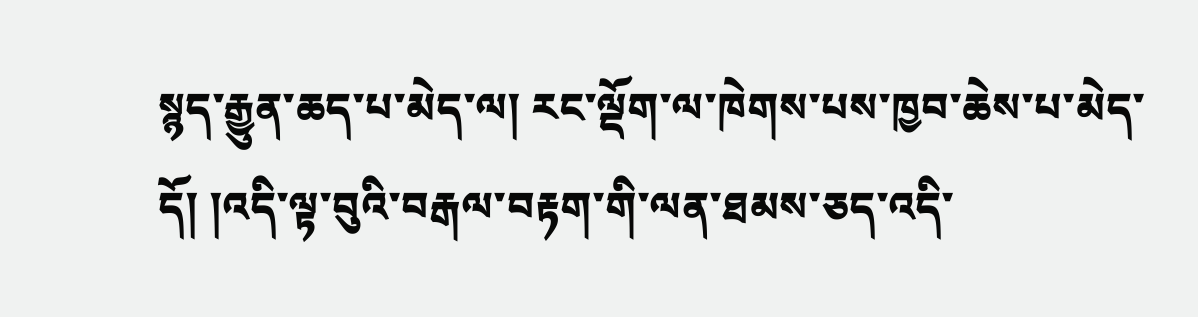སྙད་རྒྱུན་ཆད་པ་མེད་ལ། རང་ལྡོག་ལ་ཁེགས་པས་ཁྱབ་ཆེས་པ་མེད་དོ། །འདི་ལྟ་བུའི་བརྒལ་བརྟག་གི་ལན་ཐམས་ཅད་འདི་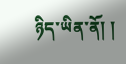ཉིད་ཡིན་ནོ། །